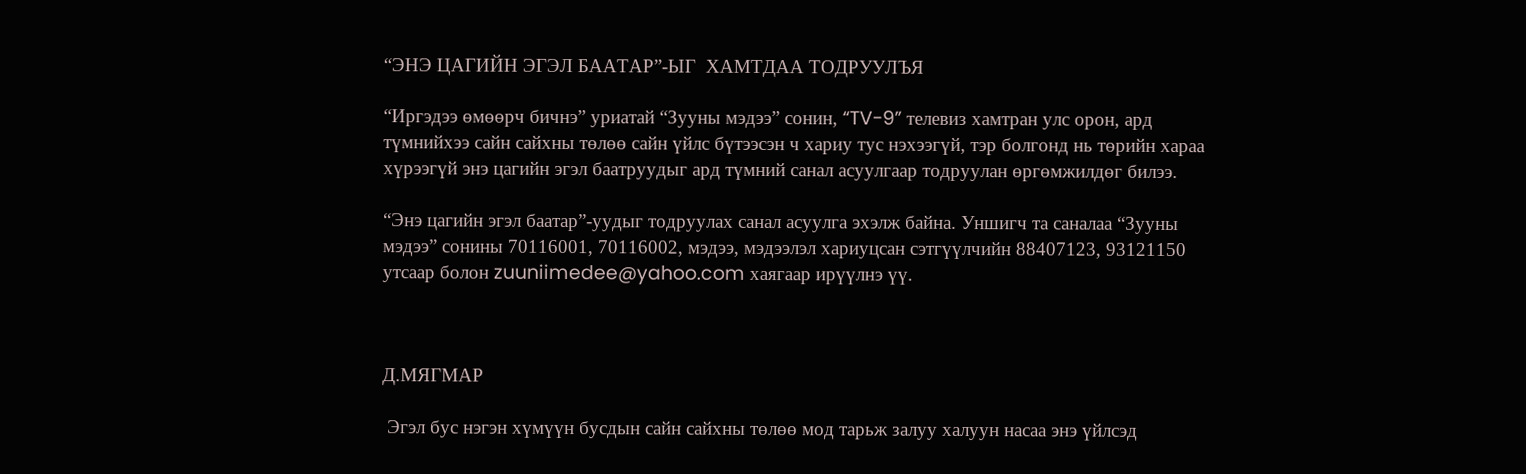“ЭНЭ ЦАГИЙН ЭГЭЛ БААТАР”-ЫГ  ХАМТДАА ТОДРУУЛЪЯ

“Иргэдээ өмөөрч бичнэ” уриатай “Зууны мэдээ” сонин, “TV-9” телевиз хамтран улс орон, ард түмнийхээ сайн сайхны төлөө сайн үйлс бүтээсэн ч хариу тус нэхээгүй, тэр болгонд нь төрийн хараа хүрээгүй энэ цагийн эгэл баатруудыг ард түмний санал асуулгаар тодруулан өргөмжилдөг билээ.

“Энэ цагийн эгэл баатар”-уудыг тодруулах санал асуулга эхэлж байна. Уншигч та саналаа “Зууны мэдээ” сонины 70116001, 70116002, мэдээ, мэдээлэл хариуцсан сэтгүүлчийн 88407123, 93121150 утсаар болон zuuniimedee@yahoo.com хаягаар ирүүлнэ үү.



Д.МЯГМАР

 Эгэл бус нэгэн хүмүүн бусдын сайн сайхны төлөө мод тарьж залуу халуун насаа энэ үйлсэд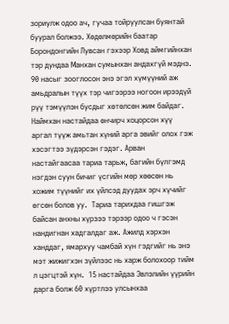зориулж одоо ач, гучаа тойруулсан буянтай буурал болжээ. Хөдөлмөрийн баатар Борондонгийн Лувсан гэхээр Ховд аймгийнхан тэр дундаа Манхан сумынхан андахгүй мэднэ. 90 насыг зооглосон энэ эгэл хүмүүний аж амьдралын түүх тэр чигээрээ ногоон ирээдүй рүү тэмүүлэн бусдыг хөтөлсөн жим байдаг. Наймхан настайдаа өнчирч хоцорсон хүү аргал түүж амьтан хүний арга эвийг олох гэж хэсэгтээ зүдэрсэн гэдэг. Арван настайгаасаа тариа тарьж, багийн бүлгэмд нэгдэн суун бичиг үсгийн мөр хөөсөн нь хожим түүнийг их үйлсэд дуудах эрч хүчийг өгсөн болов уу.  Тариа тарихдаа гишгэж байсан анхны хүрзээ тэрээр одоо ч гэсэн нандигнан хадгалдаг аж. Ажилд хэрхэн ханддаг, ямархуу чамбай хүн гэдгийг нь энэ мэт жижигхэн зүйлээс нь харж болохоор тийм л цэгцтэй хүн.  15 настайдаа Эвлэлийн үүрийн дарга болж 60 хүртлээ улсынхаа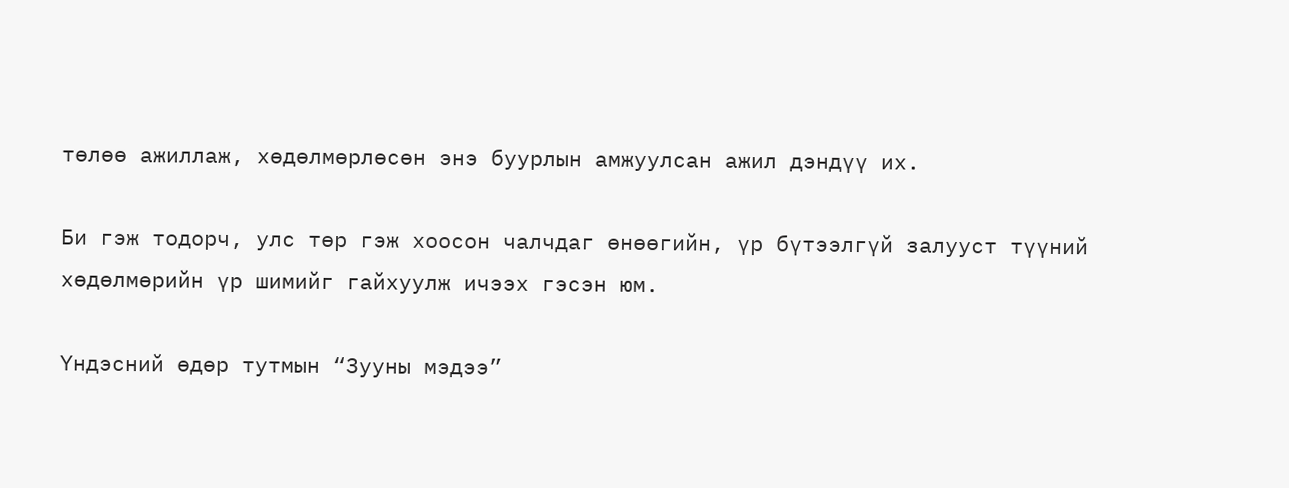төлөө ажиллаж, хөдөлмөрлөсөн энэ буурлын амжуулсан ажил дэндүү их.

Би гэж тодорч, улс төр гэж хоосон чалчдаг өнөөгийн, үр бүтээлгүй залууст түүний хөдөлмөрийн үр шимийг гайхуулж ичээх гэсэн юм.

Үндэсний өдөр тутмын “Зууны мэдээ”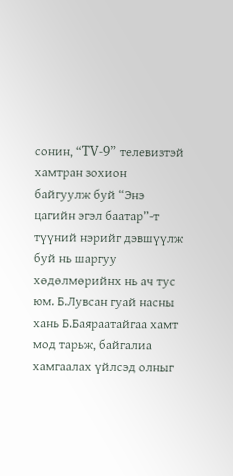сонин, “TV-9” телевизтэй хамтран зохион байгуулж буй “Энэ цагийн эгэл баатар”-т түүний нэрийг дэвшүүлж буй нь шаргуу хөдөлмөрийнх нь ач тус юм. Б.Лувсан гуай насны хань Б.Баяраатайгаа хамт мод тарьж, байгалиа хамгаалах үйлсэд олныг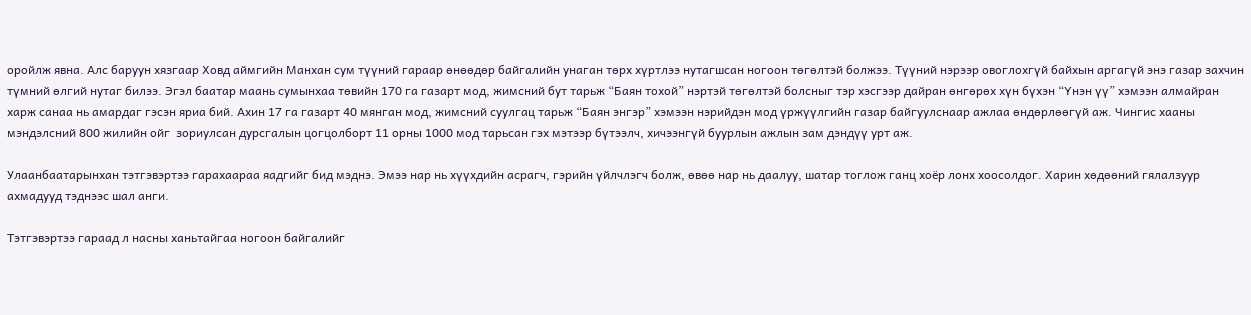оройлж явна. Алс баруун хязгаар Ховд аймгийн Манхан сум түүний гараар өнөөдөр байгалийн унаган төрх хүртлээ нутагшсан ногоон төгөлтэй болжээ. Түүний нэрээр овоглохгүй байхын аргагүй энэ газар захчин түмний өлгий нутаг билээ. Эгэл баатар маань сумынхаа төвийн 170 га газарт мод, жимсний бут тарьж “Баян тохой” нэртэй төгөлтэй болсныг тэр хэсгээр дайран өнгөрөх хүн бүхэн “Үнэн үү” хэмээн алмайран харж санаа нь амардаг гэсэн яриа бий. Ахин 17 га газарт 40 мянган мод, жимсний суулгац тарьж “Баян энгэр” хэмээн нэрийдэн мод үржүүлгийн газар байгуулснаар ажлаа өндөрлөөгүй аж. Чингис хааны мэндэлсний 800 жилийн ойг  зориулсан дурсгалын цогцолборт 11 орны 1000 мод тарьсан гэх мэтээр бүтээлч, хичээнгүй буурлын ажлын зам дэндүү урт аж.

Улаанбаатарынхан тэтгэвэртээ гарахаараа яадгийг бид мэднэ. Эмээ нар нь хүүхдийн асрагч, гэрийн үйлчлэгч болж, өвөө нар нь даалуу, шатар тоглож ганц хоёр лонх хоосолдог. Харин хөдөөний гялалзуур ахмадууд тэднээс шал анги.

Тэтгэвэртээ гараад л насны ханьтайгаа ногоон байгалийг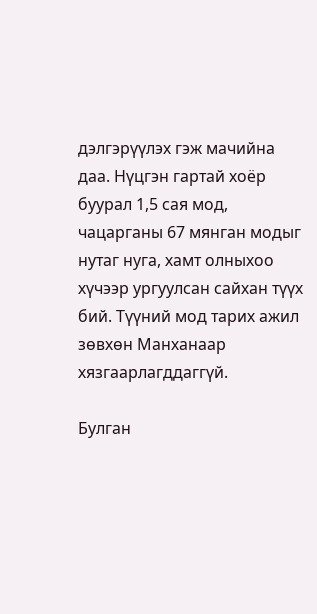дэлгэрүүлэх гэж мачийна даа. Нүцгэн гартай хоёр буурал 1,5 сая мод, чацарганы 67 мянган модыг нутаг нуга, хамт олныхоо хүчээр ургуулсан сайхан түүх бий. Түүний мод тарих ажил зөвхөн Манханаар хязгаарлагддаггүй.

Булган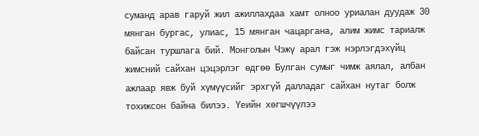суманд арав гаруй жил ажиллахдаа хамт олноо уриалан дуудаж 30 мянган бургас, улиас, 15 мянган чацаргана, алим жимс тариалж байсан туршлага бий. Монголын Чэжү арал гэж нэрлэгдэхүйц жимсний сайхан цэцэрлэг өдгөө Булган сумыг чимж аялал, албан ажлаар явж буй хүмүүсийг эрхгүй далладаг сайхан нутаг болж тохижсон байна билээ. Үеийн хөгшчүүлээ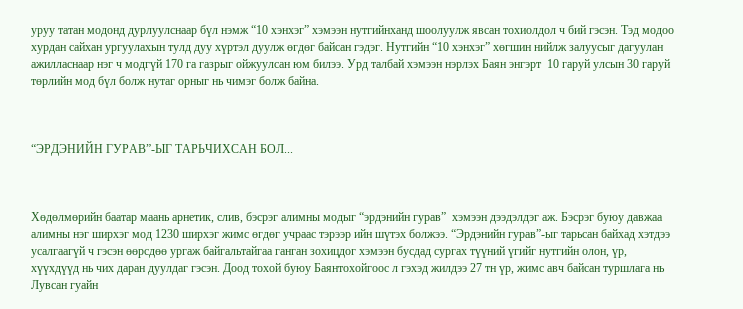уруу татан модонд дурлуулснаар бүл нэмж “10 хэнхэг” хэмээн нутгийнханд шоолуулж явсан тохиолдол ч бий гэсэн. Тэд модоо хурдан сайхан ургуулахын тулд дуу хүртэл дуулж өгдөг байсан гэдэг. Нутгийн “10 хэнхэг” хөгшин нийлж залуусыг дагуулан ажилласнаар нэг ч модгүй 170 га газрыг ойжуулсан юм билээ. Урд талбай хэмээн нэрлэх Баян энгэрт  10 гаруй улсын 30 гаруй төрлийн мод бүл болж нутаг орныг нь чимэг болж байна.



“ЭРДЭНИЙН ГУРАВ”-ЫГ ТАРЬЧИХСАН БОЛ...



Хөдөлмөрийн баатар маань арнетик, слив, бэсрэг алимны модыг “эрдэнийн гурав”  хэмээн дээдэлдэг аж. Бэсрэг буюу давжаа алимны нэг ширхэг мод 1230 ширхэг жимс өгдөг учраас тэрээр ийн шүтэх болжээ. “Эрдэнийн гурав”-ыг тарьсан байхад хэтдээ усалгаагүй ч гэсэн өөрсдөө ургаж байгальтайгаа ганган зохицдог хэмээн бусдад сургах түүний үгийг нутгийн олон, үр, хүүхдүүд нь чих даран дуулдаг гэсэн. Доод тохой буюу Баянтохойгоос л гэхэд жилдээ 27 тн үр, жимс авч байсан туршлага нь Лувсан гуайн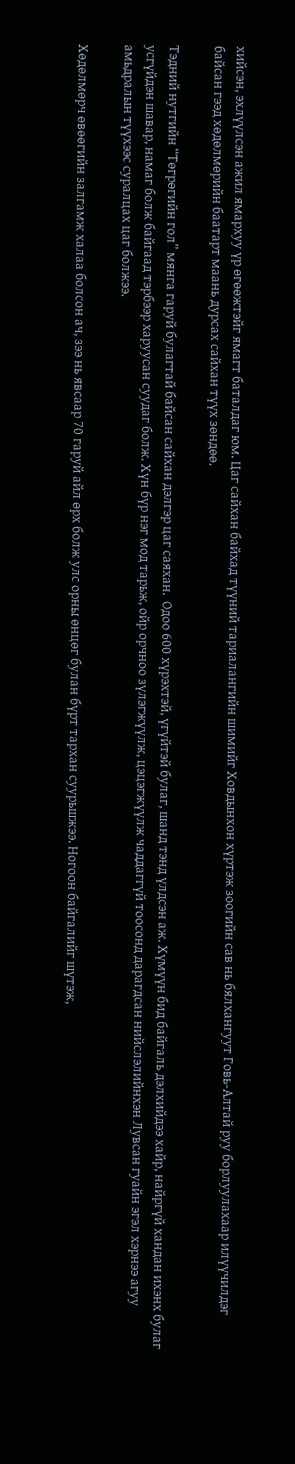хийсэн, эхлүүлсэн ажил ямархуу үр өгөөжтэйг ямагт баталдаг юм. Цаг сайхан байхад түүний тариалангийн шимийг Ховдынхон хүртэж зоогийн сав нь бялхангуут Говь-Алтай руу борлуулахаар илүүчилдэг байсан гээд хөдөлмөрийн баатарт маань дурсах сайхан түүх зөндөө.

Тэдний нутгийн “Төгрөгийн гол” мянга гаруй булагтай байсан сайхан дэлгэр цаг саяхан.  Одоо 600 хүрэхтэй, үгүйтэй булаг, шанд тэнд үлдсэн аж. Хүмүүн бид байгаль дэлхийдээ хайр, найргүй хандан ихэнх булаг усгүйдэн шавар, намаг болж байгаад тэрбээр харуусан суудаг болж. Хүн бүр нэг мод тарьж, ойр орчноо зүлэгжүүлж, цэцэгжүүлж чаддаггүй тоосонд дарагдсан нийслэлийнхэн Лувсан гуайн эгэл хэрнээ агуу амьдралын түүхээс суралцах цаг болжээ.

Хөдөлмөрч өвөөгийн залгамж халаа болсон ач, зээ нь явсаар 70 гаруй айл өрх болж улс орны өнцөг булан бүрт тархан суурьшжээ. Ногоон байгалийг шүтэж,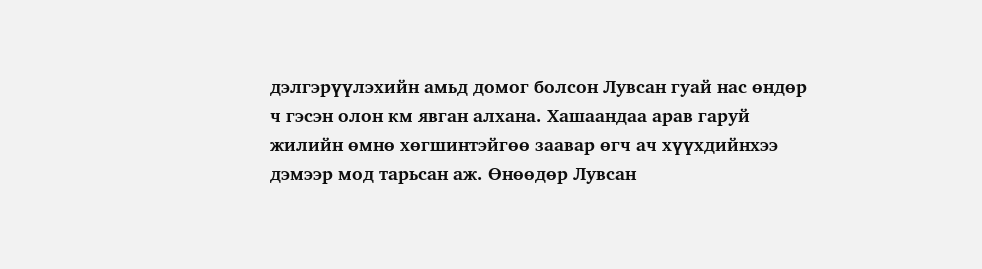дэлгэрүүлэхийн амьд домог болсон Лувсан гуай нас өндөр ч гэсэн олон км явган алхана. Хашаандаа арав гаруй жилийн өмнө хөгшинтэйгөө заавар өгч ач хүүхдийнхээ дэмээр мод тарьсан аж. Өнөөдөр Лувсан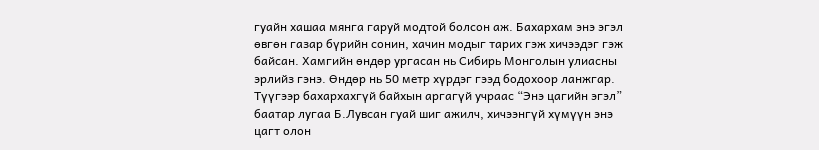гуайн хашаа мянга гаруй модтой болсон аж. Бахархам энэ эгэл өвгөн газар бүрийн сонин, хачин модыг тарих гэж хичээдэг гэж байсан. Хамгийн өндөр ургасан нь Сибирь Монголын улиасны эрлийз гэнэ. Өндөр нь 50 метр хүрдэг гээд бодохоор ланжгар. Түүгээр бахархахгүй байхын аргагүй учраас “Энэ цагийн эгэл” баатар лугаа Б.Лувсан гуай шиг ажилч, хичээнгүй хүмүүн энэ цагт олон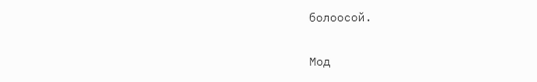болоосой.

Мод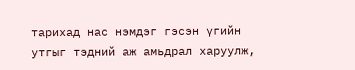тарихад нас нэмдэг гэсэн үгийн утгыг тэдний аж амьдрал харуулж,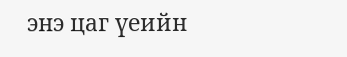энэ цаг үеийн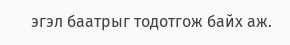эгэл баатрыг тодотгож байх аж.